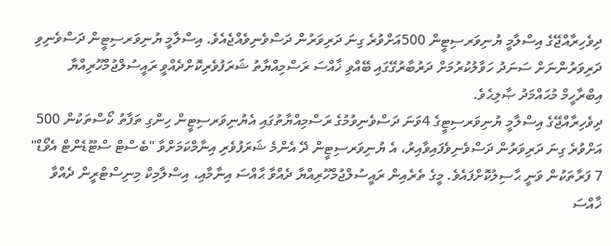ދިވެހިރާއްޖޭގެ އިސްލާމީ ޔުނިވަރސިޓީން 500އަށްވުރެ ގިނަ ދަރިވަރުން ދަސްވެނިވެއްޖެއެވެ. އިސްލާމީ ޔުނިވަރސިޓީން ދަސްވެނިވި ދަރިވަރުންނަށް ސަނަދު ހަވާލުކުރުމަށް ދަރުބާރުގޭގައި ބޭއްވި ޚާއްސަ ރަސްމިއްޔާތު ޝަރަފުވެރިކޮށްދެއްވީ ރައީސުލްޖުމްހޫރިއްޔާ އިބްރާހީމް މުޙައްމަދު ޞާލިޙެވެ.
ދިވެހިރާއްޖޭގެ އިސްލާމީ ޔުނިވަރސިޓީގެ 4ވަނަ ދަސްވެނިވުމުގެ ރަސްމިއްޔާތުގައި އެޔުނިވަރސިޓީން ހިންގި ތަފާތު ކޯސްތަކުން 500 އަށްވުރެ ގިނަ ދަރިވަރުން ދަސްވެނިވެފައިވާއިރު، އެ ޔުނިވަރސިޓީން ދޭ އެންމެ ޝަރަފުވެރި އިނާމްކަމަށްވާ "ބެސްޓް ސްޓޫޑެންޓް އެވޯޑް" 7 ފަރާތަކުން ވަނީ ޙާސިލުކޮށްފައެވެ. މީގެ ތެރެއިން ރައީސުލްޖުމްހޫރިއްޔާ ދެއްވާ ޙާއްސަ އިނާމާއި، އިސްލާމިކް މިނިސްޓްރީން ދެއްވާ ޚާއްސަ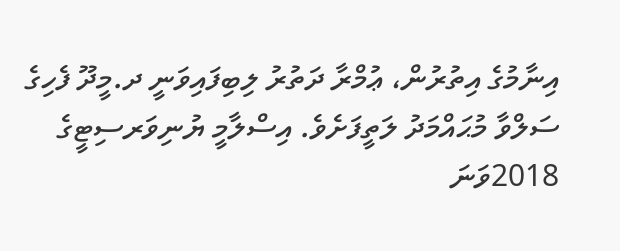އިނާމުގެ އިތުރުން، ޢުމްރާ ދަތުރު ލިބިފައިވަނީ ދ.މީދޫ ފެހިގެ ސަލްވާ މުޙައްމަދު ލަތީފަށެވެ. އިސްލާމީ ޔުނިވަރސިޓީގެ 2018ވަނަ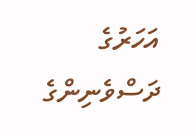އަހަރުގެ ދަސްވެނިންގެ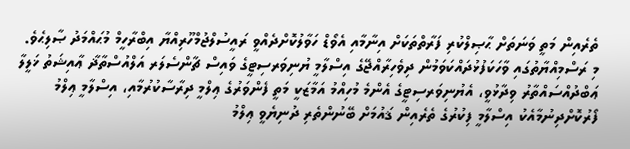ތެރެއިން މަތީ ވަނަތަށް ޙާޞިލްކުރި ފަރާތްތަކަށް އިނާމާއި އެވޯޑް ހަވާލުކޮށްދެއްވީ ރައީސުލްޖުމްހޫރިއްޔާ އިބްރާހީމް މުޙައްމަދު ޞާލިޙެވެ.
މި ރަސްމިއްޔާތުގައި ވާހަކަފުޅުދައްކަވަމުން ދިވެހިރާއްޖޭގެ އިސްލާމީ ޔުނިވަރސިޓީގެ ވައިސް ޗާންސެލަރ އަލްއުސްތާޛާ ޢާއިޝަތު ޚަލީލާ ޢަބްދުއްސައްތާރު ވިދާޅުވީ، އެޔުނިވަރސިޓީގެ އެންމެ މުހިއްމު އަމާޒަކީ މަތީ ފެންވަރުގެ ޢިލްމީ ދިރާސާކުރުމާއި، އިސްލާމީ ޢިލްމު ފޯރުކޮށްދިނުމާއެކު އިސްލާމީ ފިކުރުގެ ތެރެއިން ޤައުމަށް ބޭނުންތެރި ދުނިޔެވީ ޢިލްމު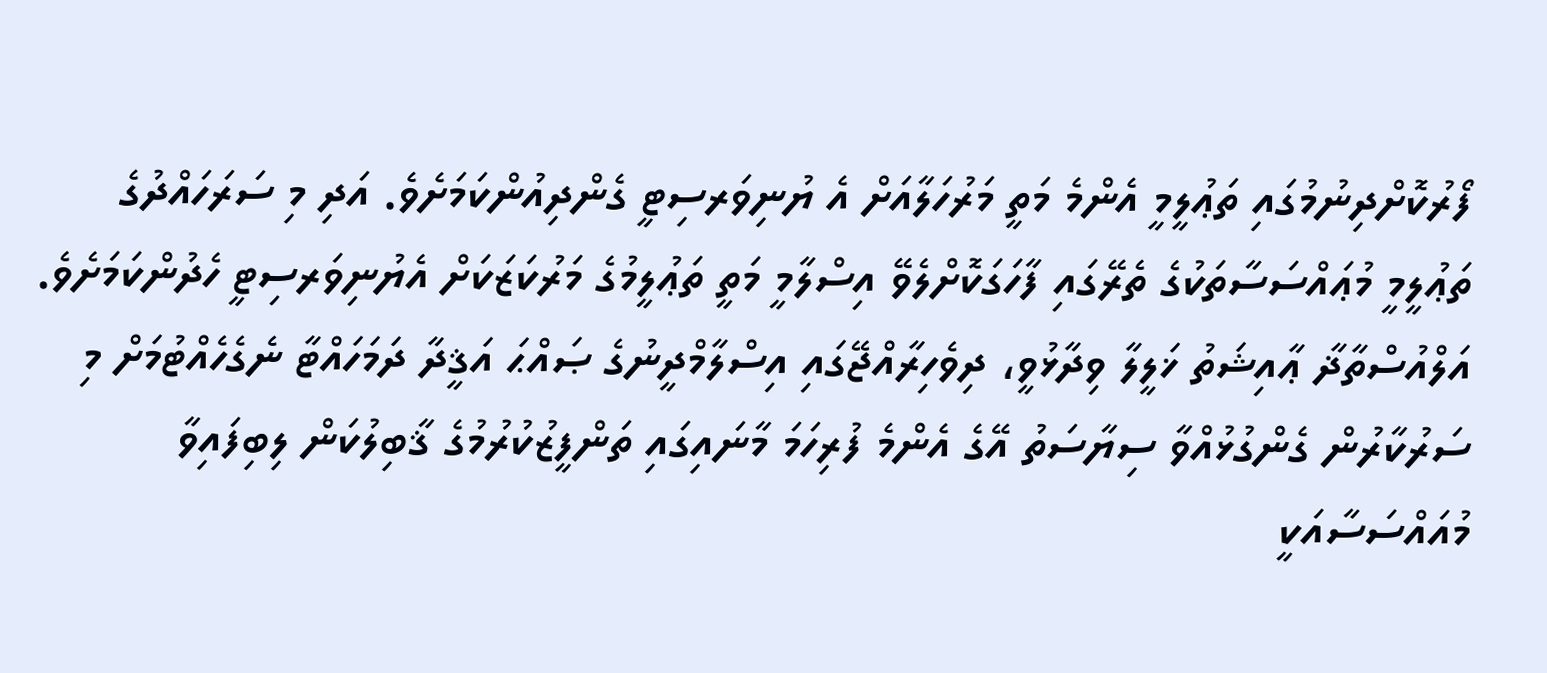ފޯރުކޮށްދިނުމުގައި ތަޢުލީމީ އެންމެ މަތީ މަރުހަލާއަށް އެ ޔުނިވަރސިޓީ ގެންދިއުންކަމަށެވެ. އަދި މި ސަރަހައްދުގެ ތަޢުލީމީ މުޢައްސަސާތަކުގެ ތެރޭގައި ފާހަގަކޮށްލެވޭ އިސްލާމީ މަތީ ތަޢުލީމުގެ މަރުކަޒަކަށް އެޔުނިވަރސިޓީ ހެދުންކަމަށެވެ.
އަލްއުސްތާޛާ ޢާއިޝަތު ޚަލީލާ ވިދާޅުވީ، ދިވެހިރާއްޖޭގައި އިސްލާމްދީނުގެ ޞައްޙަ އަޤީދާ ދަމަހައްޓާ ނެގެހެއްޓުމަށް މި ސަރުކާރުން ގެންގުޅުއްވާ ސިޔާސަތު އޭގެ އެންމެ ފުރިހަމަ މާނައިގައި ތަންފީޒުކުރުމުގެ ޤާބިލުކަން ލިބިފައިވާ މުއައްސަސާއަކީ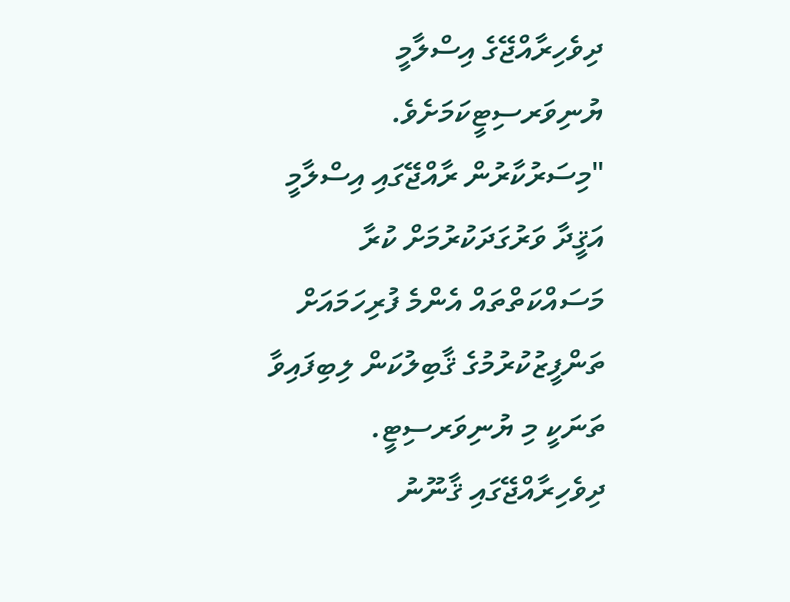ދިވެހިރާއްޖޭގެ އިސްލާމީ ޔުނިވަރސިޓީކަމަށެވެ.
"މިސަރުކާރުން ރާއްޖޭގައި އިސްލާމީ އަޤީދާ ވަރުގަދަކުރުމަށް ކުރާ މަސައްކަތްތައް އެންމެ ފުރިހަމައަށް ތަންފީޒުކުރުމުގެ ޤާބިލުކަން ލިބިފައިވާ ތަނަކީ މި ޔުނިވަރސިޓީ. ދިވެހިރާއްޖޭގައި ޤާނޫނު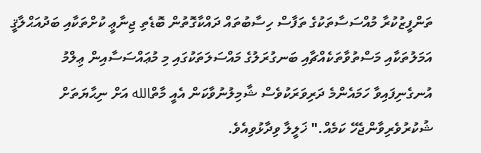ތަންފީޒުކުރާ މުއްސަސާތަކުގެ ތަފާސް ހިސާބުތައް ދައްކާގޮތުން ބޮޑެތި ޖިނާޢީ ކުށްތަކާއި ބަދުއަޙްލާޤީ އަމަލުތަކާއި މަސްތުވާތަކެއްޗާއި ބަނގުރަލުގެ މައްސަލަތަކުގައި މި މުޢައްސަސާއިން ޢިލްމު އުނގެނިފައިވާ ހަމައެންމެ ދަރިވަރަކުވެސް ޝާމިލުނުވާކަން އެއީ މާތްالله އަށް ނިޙާޔަތަށް ޝުކުރުވެރިވާންޖެހޭ ކަމެއް." ޚަލީލާ ވިދާޅުވިއެވެ.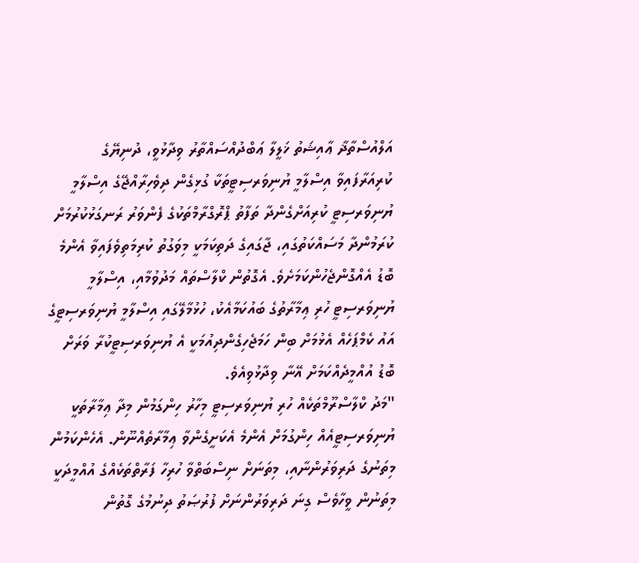އަލްއުސްތާޛާ ޢާއިޝަތު ޚަލީލާ ޢަބްދުއްސައްތާރު ވިދާޅުވީ، ދުނިޔޭގެ ކުރިއަރާފައިވާ އިސްލާމީ ޔުނިވަރސިޓީތަކާ ގުޅިގެން ދިވެހިރާއްޖޭގެ އިސްލާމީ ޔުނިވަރސިޓީ ކުރިއަށްގެންދާ ތަފާތު ޕްރޮގްރާމްތަކުގެ ފެންވަރު ރަނގަޅުކުރުމަށް ކުރަމުންދާ މަސައްކަތުގައި، ޖާގައިގެ ދަތިކަމަކީ މިވަގުތު ކުރިމަތިވެފައިވާ އެންމެ ބޮޑު އެއްގޮންޖެހުންކަމަށެވެ. އެގޮތުން ކްލާސްތައް މަދުވުމާއި، އިސްލާމީ ޔުނިވަރސިޓީ ހުރި ޢިމާރާތުގެ ބައުކަމާއެކު، ހުޅުމާލޭގައި އިސްލާމީ ޔުނިވަރސިޓީގެ އައު ކެމްޕަހެއް އެޅުމަށް ބިން ހަމަޖެހިގެންދިއުމަކީ އެ ޔުނިވަރސިޓީކުރާ ވަރަށް ބޮޑު އުއްމީދެއްކަމަށް އޭނާ ވިދާޅުވިއެވެ.
"މަދު ކްލާސްރޫމްތަކެއް ހުރި ޔުނިވަރސިޓީ މިހާރު ހިންގަމުން މިދާ ޢިމާރާތަކީ ޔުނިވަރސިޓީއެއް ހިންގުމަށް އެންމެ އެކަށީގެންވާ ޢިމާރާތެއްނޫން. އެހެންކަމުން މިތަނުގެ ދަރިވަރުންނާއި، މިތަނަށް ނިސްބަތްވާ ހުރިހާ ފަރާތްތަކެއްގެ އުއްމީދަކީ މިތަނުން ވީހާވެސް ގިނަ ދަރިވަރުންނަށް ފުރުޞަތު ދިނުމުގެ ގޮތުން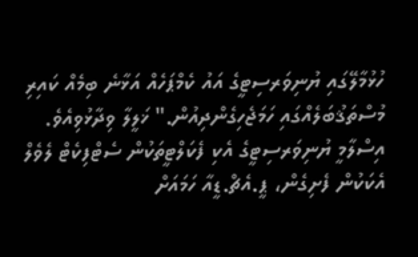ހުޅުމާލޭގައި ޔުނިވަރސިޓީގެ އައު ކެމްޕަހެއް އަޅާނެ ބިމެއް ކައިރި މުސްތަޤުބަލެއްގައި ހަމަޖެހިގެންދިއުން." ޚަލީލާ ވިދާޅުވިއެވެ.
އިސްލާމީ ޔުނިވަރސިޓީގެ އެކި ފެކަލްޓީތަކުން ސެޓްފިކެޓް ލެވެލް އެކަކުން ފެށިގެން، ޕީ.އެޗް.ޑީއާ ހަމައަށް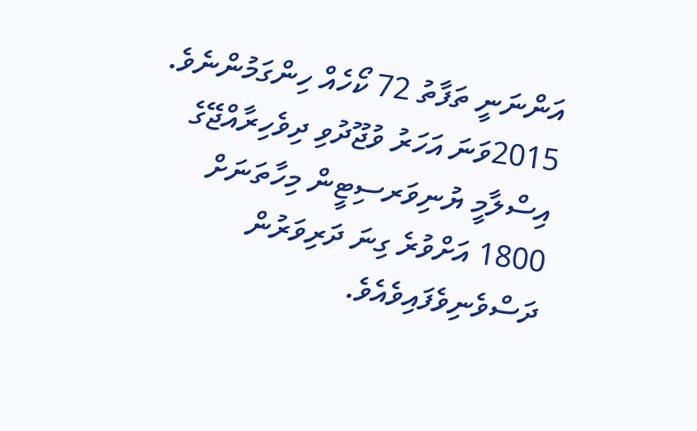އަންނަނީ ތަފާތު 72 ކޯހެއް ހިންގަމުންނެވެ. 2015ވަނަ އަހަރު ވުޖޫދުވި ދިވެހިރާއްޖޭގެ އިސްލާމީ ޔުނިވަރސިޓީން މިހާތަނަށް 1800 އަށްވުރެ ގިނަ ދަރިވަރުން ދަސްވެނިވެފައިވެއެވެ.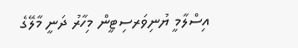އިސްލާމީ ޔުނިވަރސިޓީން މިހާރު ދަނީ މާލޭގެ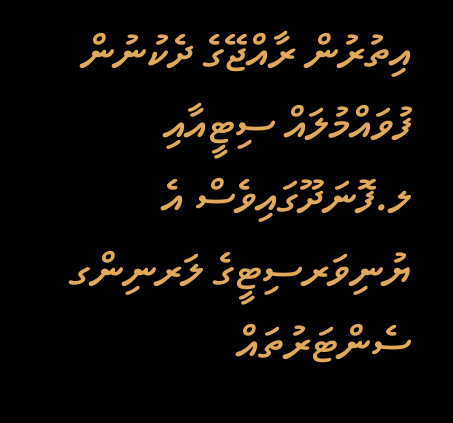އިތުރުން ރާއްޖޭގެ ދެކުނުން ފުވައްމުލައް ސިޓީއާއި ލ.ފޮނަދޫގައިވެސް އެ ޔުނިވަރސިޓީގެ ލަރނިންގ ސެންޓަރުތައް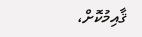ޤާއިމުކޮށް،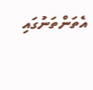އެތަންތަނުގައި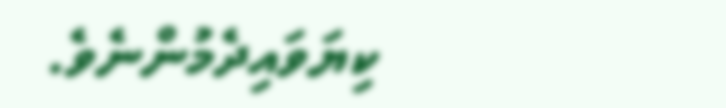ކިޔަވައިދެމުންނެވެ.